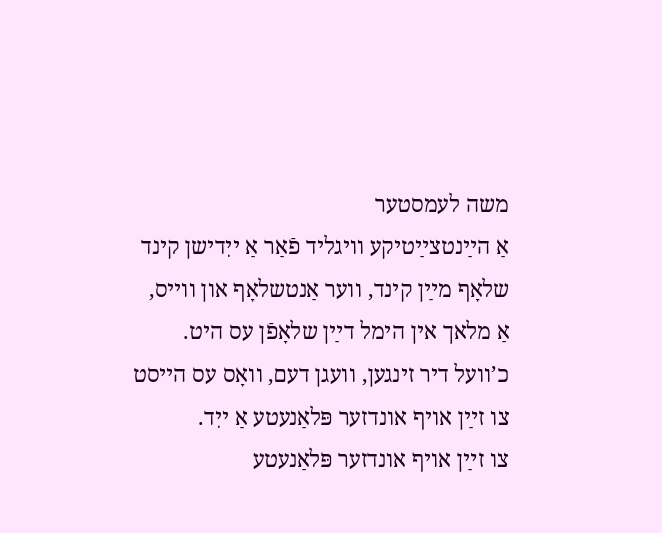משה לעמסטער
אַ הײַנטצײַטיקע וויגליד פֿאַר אַ ייִדישן קינד
שלאָף מײַן קינד, ווער אַנטשלאָף און ווייס,
אַ מלאך אין הימל דײַן שלאָפֿן עס היט.
כ’וועל דיר זינגען, וועגן דעם, וואָס עס הייסט
צו זײַן אויף אונדזער פּלאַנעטע אַ ייִד.
צו זײַן אויף אונדזער פּלאַנעטע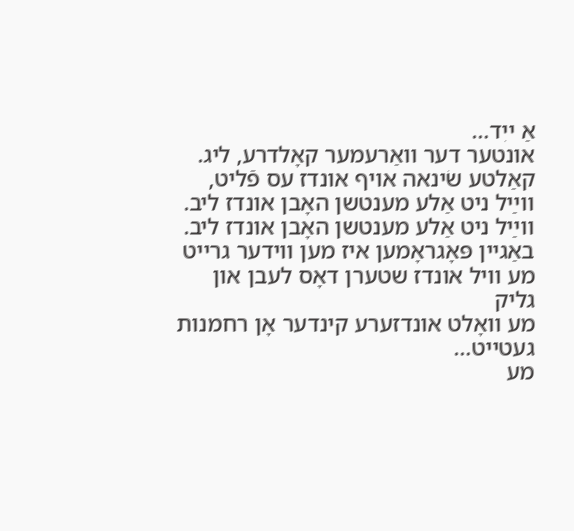אַ ייִד…
אונטער דער וואַרעמער קאָלדרע, ליג.
קאַלטע שׂינאה אויף אונדז עס פֿליט,
ווײַל ניט אַלע מענטשן האָבן אונדז ליב.
ווײַל ניט אַלע מענטשן האָבן אונדז ליב.
באַגיין פּאָגראָמען איז מען ווידער גרייט
מע וויל אונדז שטערן דאָס לעבן און גליק
מע וואָלט אונדזערע קינדער אָן רחמנות געטייט…
מע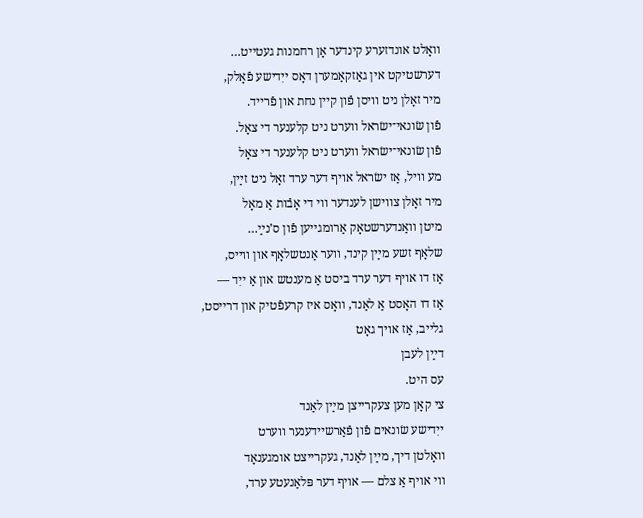וואָלט אונדזערע קינדער אָן רחמנות געטייט…
דערשטיקט אין גאַזקאַמערן דאָס ייִדישע פֿאָלק,
מיר זאָלן ניט וויסן פֿון קיין נחת און פֿרייד.
פֿון שׂונאי־ישׂראל ווערט ניט קלענער די צאָל.
פֿון שׂונאי־ישׂראל ווערט ניט קלענער די צאָל
מע וויל, אַז ישׂראל אויף דער ערד זאָל ניט זײַן,
מיר זאָלן צווישן לענדער ווי די אָבֿות אַ מאָל
מיטן וואַנדערשטאָק אַרומגייען פֿון ס’נײַ…
שלאָף זשע מײַן קינד, ווער אַנטשלאָף און ווייס,
אַז דו אויף דער ערד ביסט אַ מענטש און אַ ייִד —
אַז דו האָסט אַ לאַנד, וואָס איז קרעפֿטיק און דרייסט,
גלייב, אַז אויך גאָט
דײַן לעבן
עס היט.
צי קאָן מען צעקרייצן מײַן לאַנד
ייִדישע שׂונאים פֿון פֿאַרשיידענער ווערט
וואָלטן דיך, מײַן לאַנד, געקרייצט אומגענאָד
ווי אויף אַ צלם — אויף דער פּלאַנעטע ערד,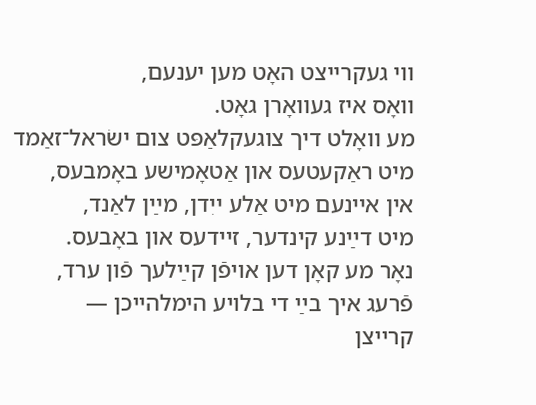ווי געקרייצט האָט מען יענעם,
וואָס איז געוואָרן גאָט.
מע וואָלט דיך צוגעקלאַפּט צום ישׂראל־זאַמד
מיט ראַקעטעס און אַטאָמישע באָמבעס,
אין איינעם מיט אַלע ייִדן, מײַן לאַנד,
מיט דײַנע קינדער, זיידעס און באָבעס.
נאָר מע קאָן דען אויפֿן קײַלעך פֿון ערד,
פֿרעג איך בײַ די בלויע הימלהייכן —
קרייצן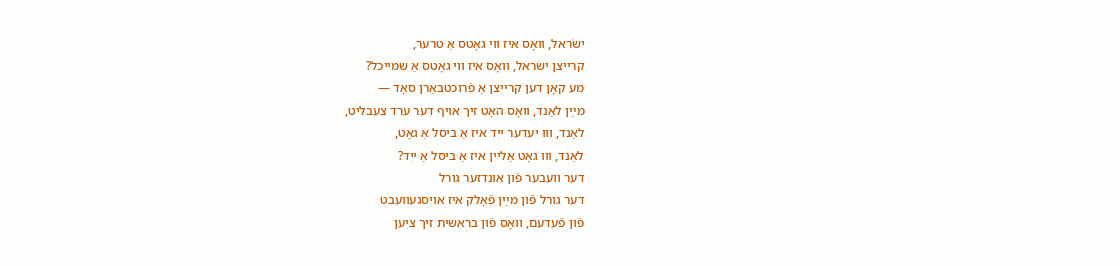ישׂראל, וואָס איז ווי גאָטס אַ טרער,
קרייצן ישׂראל, וואָס איז ווי גאָטס אַ שמייכל?
מע קאָן דען קרייצן אַ פֿרוכטבאַרן סאָד —
מײַן לאַנד, וואָס האָט זיך אויף דער ערד צעבליט,
לאַנד, וווּ יעדער ייִד איז אַ ביסל אַ גאָט,
לאַנד, וווּ גאָט אַליין איז אַ ביסל אַ ייִד?
דער וועבער פֿון אונדזער גורל
דער גורל פֿון מײַן פֿאָלק איז אויסגעוועבט
פֿון פֿעדעם, וואָס פֿון בראשית זיך ציִען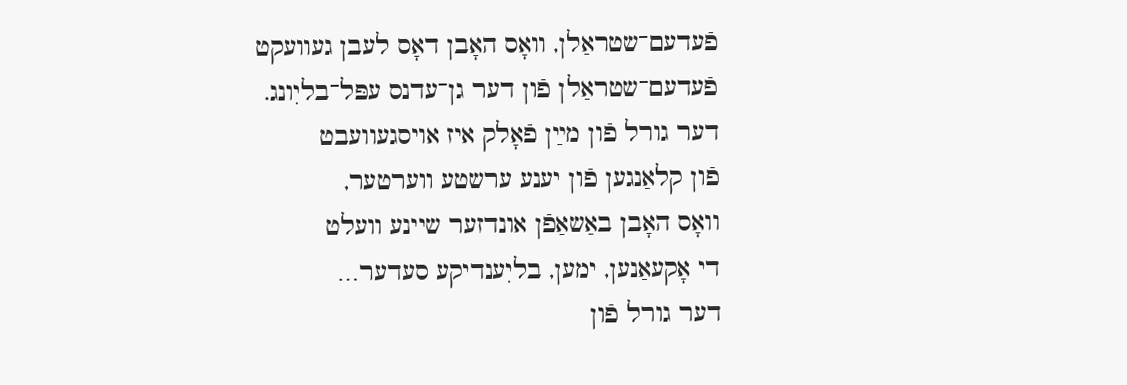פֿעדעם־שטראַלן, וואָס האָבן דאָס לעבן געוועקט
פֿעדעם־שטראַלן פֿון דער גן־עדנס עפּל־בליִונג.
דער גורל פֿון מײַן פֿאָלק איז אויסגעוועבט
פֿון קלאַנגען פֿון יענע ערשטע ווערטער,
וואָס האָבן באַשאַפֿן אונדזער שיינע וועלט
די אָקעאַנען, ימען, בליִענדיקע סעדער…
דער גורל פֿון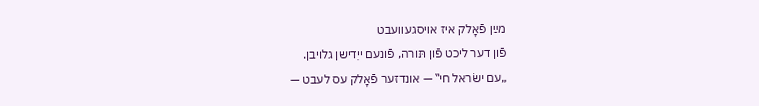מײַן פֿאָלק איז אויסגעוועבט
פֿון דער ליכט פֿון תּורה, פֿונעם ייִדישן גלויבן.
„עם ישׂראל חי‟ — אונדזער פֿאָלק עס לעבט —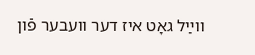ווײַל גאָט איז דער וועבער פֿון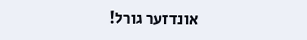אונדזער גורל!